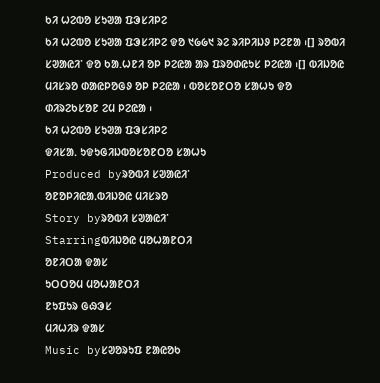ᱠᱤ ᱦᱮᱵᱚ ᱥᱩᱣᱟ ᱯᱳᱥᱤᱞᱮ
ᱠᱤ ᱦᱮᱵᱚ ᱥᱩᱣᱟ ᱯᱳᱥᱤᱞᱮ ᱫᱚ ᱑᱙᱙᱑ ᱨᱮ ᱨᱤᱞᱤᱡᱽ ᱞᱮᱱᱟ ᱾[] ᱨᱚᱵᱤ ᱥᱣᱟᱭᱤᱸ ᱫᱚ ᱠᱟ.ᱦᱱᱤ ᱚᱞ ᱞᱮᱭᱟ ᱟᱨ ᱯᱨᱚᱰᱭᱩᱥ ᱞᱮᱭᱟ ᱾[] ᱵᱤᱡᱚᱭ ᱢᱤᱥᱨᱚ ᱰᱟᱭᱞᱚᱜᱽ ᱚᱞ ᱞᱮᱭᱟ ᱾ ᱵᱚᱥᱚᱱᱛᱚ ᱥᱟᱦᱩ ᱫᱚ ᱰᱤᱨᱮᱠᱥᱚᱱ ᱮᱢ ᱞᱮᱭᱟ ᱾
ᱠᱤ ᱦᱮᱵᱚ ᱥᱩᱣᱟ ᱯᱳᱥᱤᱞᱮ
ᱫᱤᱥᱟᱹ ᱩᱫᱩᱜᱤᱡᱵᱚᱥᱚᱱᱛᱚ ᱥᱟᱦᱩ
Produced byᱨᱚᱵᱤ ᱥᱣᱟᱭᱤᱸ
ᱚᱱᱚᱞᱤᱭᱟᱹᱵᱤᱡᱚᱭ ᱢᱤᱥᱨᱚ
Story byᱨᱚᱵᱤ ᱥᱣᱟᱭᱤᱸ
Starringᱵᱤᱡᱚᱭ ᱢᱚᱦᱟᱱᱛᱤ
ᱚᱱᱤᱛᱟ ᱫᱟᱥ
ᱩᱛᱛᱚᱢ ᱢᱚᱦᱟᱱᱛᱤ
ᱱᱩᱯᱩᱨ ᱜᱷᱳᱥ
ᱢᱤᱦᱤᱨ ᱫᱟᱥ
Music byᱥᱣᱚᱨᱩᱯ ᱱᱟᱭᱚᱠ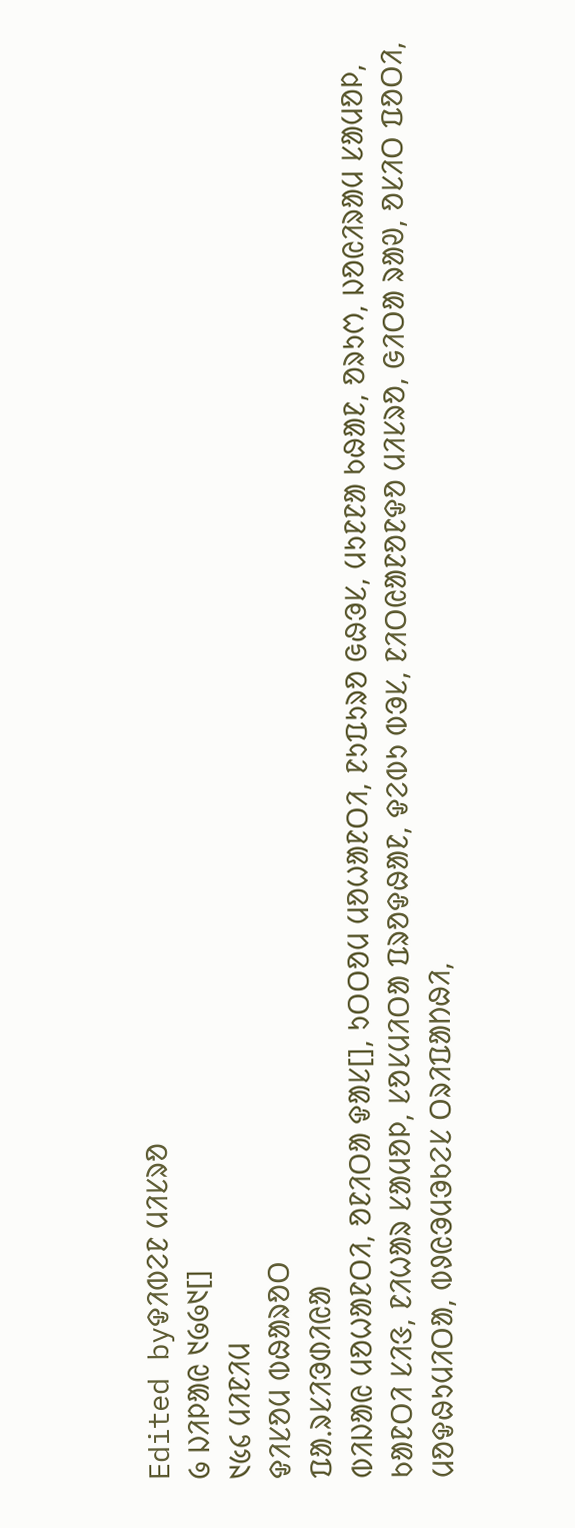Edited byᱫᱤᱵᱮᱱ ᱢᱤᱥᱨᱚ
᱙ ᱡᱤᱞᱟᱭ ᱑᱙᱙᱑[]
᱑᱕᱔ ᱢᱤᱱᱤᱢ
ᱫᱤᱥᱚᱢ ᱵᱷᱟᱨᱚᱛ
ᱯᱟᱹᱨᱥᱤᱳᱰᱤᱭᱟ
ᱵᱤᱡᱟᱭ ᱢᱚᱦᱟᱱᱛᱤ, ᱚᱱᱤᱛᱟ ᱫᱟᱥ[], ᱩᱛᱛᱚᱢ ᱢᱚᱦᱟᱱᱛᱤ, ᱱᱩᱯᱩᱨᱚ ᱜᱷᱳᱥ, ᱢᱩᱱᱱᱟ ᱠᱷᱟᱱ, ᱚᱨᱩᱬ, ᱡᱚᱭᱤᱨᱟᱢ ᱥᱟᱢᱚᱞ, ᱠᱟᱱᱛᱤ ᱥᱤᱝ, ᱱᱤᱦᱟᱨ ᱥᱟᱢᱚᱞ, ᱥᱚᱥᱢᱤᱛᱟ ᱯᱨᱚᱫᱷᱟᱱ, ᱫᱮᱵᱩ ᱵᱳᱥ, ᱱᱤᱛᱭᱟᱱᱚᱱᱫᱚ ᱢᱤᱥᱨᱚ, ᱜᱤᱛᱟ ᱨᱟᱣ, ᱚᱥᱤᱛ ᱯᱚᱛᱤ, ᱢᱚᱫᱷᱩᱢᱤᱛᱟ, ᱵᱽᱭᱳᱢᱳᱠᱮᱥ ᱛᱨᱤᱯᱟᱴᱷᱤ,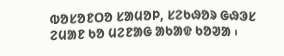ᱵᱚᱥᱚᱱᱛᱚ ᱥᱟᱢᱚᱞ, ᱥᱮᱠᱷᱚᱨ ᱜᱷᱳᱥ ᱮᱢᱟᱱ ᱠᱚ ᱢᱮᱱᱟᱜ ᱟᱠᱟᱫ ᱠᱚᱣᱟ ᱾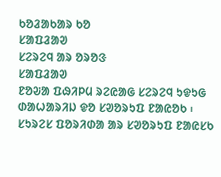ᱠᱚᱲᱟᱠᱟᱨ ᱠᱚ
ᱥᱟᱯᱲᱟᱣ
ᱥᱮᱨᱮᱧ ᱟᱨ ᱚᱨᱚᱝ
ᱥᱟᱯᱲᱟᱣ
ᱱᱚᱶᱟ ᱯᱷᱤᱞᱢ ᱨᱮᱭᱟᱜ ᱥᱮᱨᱮᱧ ᱩᱫᱩᱜ ᱰᱟᱦᱟᱨᱤᱡ ᱫᱚ ᱥᱣᱚᱨᱩᱯ ᱱᱟᱭᱚᱠ ᱾ ᱥᱩᱨᱮᱥ ᱯᱚᱨᱤᱰᱟ ᱟᱨ ᱥᱣᱚᱨᱩᱯ ᱱᱟᱭᱥᱠ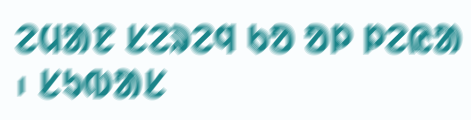ᱮᱢᱟᱱ ᱥᱮᱨᱮᱧ ᱠᱚ ᱚᱞ ᱞᱮᱭᱟ ᱾ ᱥᱩᱵᱟᱥ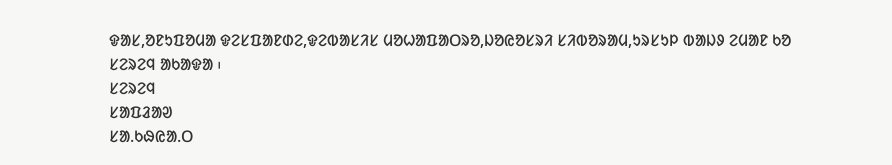ᱫᱟᱥ,ᱚᱱᱩᱯᱚᱢᱟ ᱫᱮᱥᱯᱟᱱᱰᱮ,ᱫᱮᱵᱟᱥᱤᱥ ᱢᱚᱦᱟᱯᱟᱛᱨᱚ,ᱡᱚᱭᱚᱥᱨᱤ ᱥᱤᱵᱚᱨᱟᱢ,ᱩᱨᱥᱩᱞ ᱵᱟᱡᱽ ᱮᱢᱟᱱ ᱠᱚ ᱥᱮᱨᱮᱧ ᱟᱠᱟᱫᱟ ᱾
ᱥᱮᱨᱮᱧ
ᱥᱟᱯᱲᱟᱣ
ᱥᱟ.ᱠᱷᱭᱟ.ᱛ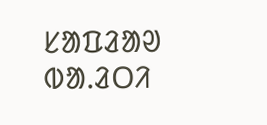ᱥᱟᱯᱲᱟᱣ
ᱵᱟ.ᱲᱛᱤ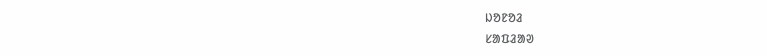ᱡᱚᱱᱚᱲ
ᱥᱟᱯᱲᱟᱣ